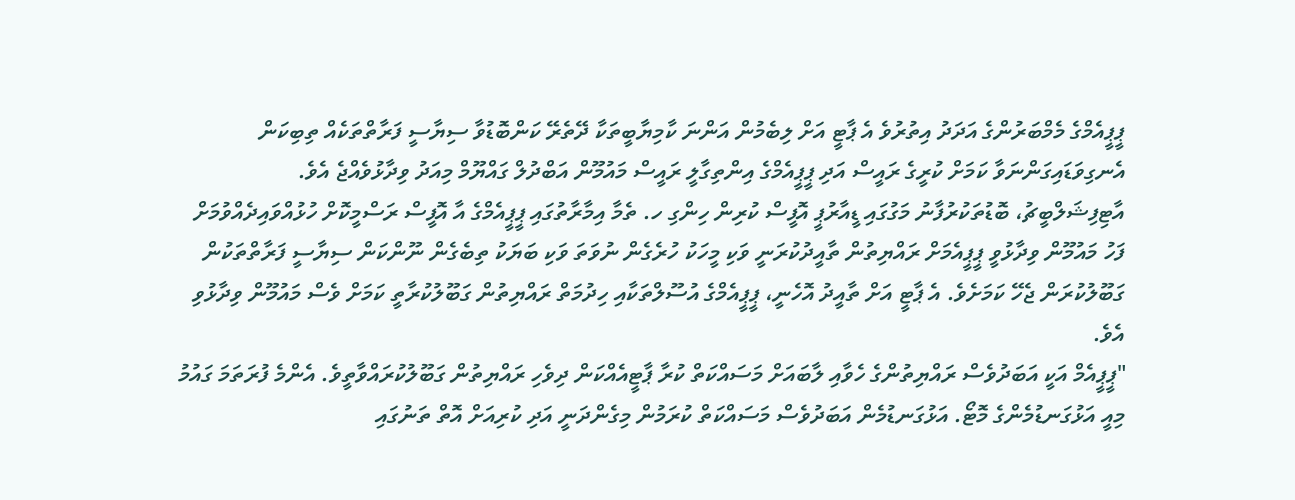ޕީޕީއެމްގެ މެމްބަރުންގެ އަދަދު އިތުރުވެ އެ ޕާޓީ އަށް ލިބެމުން އަންނަ ކާމިޔާބީތަކާ ދޭތެރޭ ކަންބޮޑުވާ ސިޔާސީ ފަރާތްތަކެއް ތިބިކަން އެނގިވަޑައިގަންނަވާ ކަމަށް ކުރީގެ ރައީސް އަދި ޕީޕީއެމްގެ އިންތިގާލީ ރައީސް މައުމޫން އަބްދުލް ގައްޔޫމް މިއަދު ވިދާޅުވެއްޖެ އެވެ.
އާޓިފިޝަލްބީޗު، ބޮޑުތަކުރުފާނު މަގުގައި ޑީއާރުޕީ އޮފީސް ކުރިން ހިންގި ހ. ތެމާ އިމާރާތުގައި ޕީޕީއެމްގެ އާ އޮފީސް ރަސްމީކޮށް ހުޅުއްވައިދެއްވުމަށް ފަހު މައުމޫން ވިދާޅުވީ ޕީޕީއެމަށް ރައްޔިތުން ތާއީދުކުރަނީ ވަކި މީހަކު ހުރެގެން ނުވަތަ ވަކި ބަޔަކު ތިބެގެން ނޫންކަން ސިޔާސީ ފަރާތްތަކުން ގަބޫލުކުރަން ޖެހޭ ކަމަށެވެ. އެ ޕާޓީ އަށް ތާއީދު އޮހެނީ، ޕީޕީއެމްގެ އުސޫލްތަކާއި ހިދުމަތް ރައްޔިތުން ގަބޫލުކުރާތީ ކަމަށް ވެސް މައުމޫން ވިދާޅުވި އެވެ.
"ޕީޕީއެމް އަކީ އަބަދުވެސް ރައްޔިތުންގެ ހެވާއި ލާބައަށް މަސައްކަތް ކުރާ ޕާޓީއެއްކަން ދިވެހި ރައްޔިތުން ގަބޫލުކުރައްވާތީވެ. އެންމެ ފުރަތަމަ ގައުމު މިއީ އަޅުގަނޑުމެންގެ މޮޓޯ. އަޅުގަނޑުމެން އަބަދުވެސް މަސައްކަތް ކުރަމުން މިގެންދަނީ އަދި ކުރިއަށް އޮތް ތަނުގައި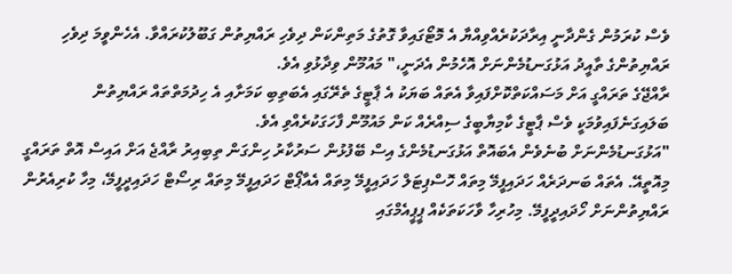ވެސް ކުރަމުން ގެންދާނީ އިރާދަކުރެއްވިއްޔާ އެ މޮޓޯގައިވާ ގޮތުގެ މަތިންކަން ދިވެހި ރައްޔިތުން ގަބޫލުކުރައްވާ. އެހެންވީމަ ދިވެހި ރައްޔިތުންގެ ތާއީދު އަޅުގަނޑުމެންނަށް އޮހެމުން އެދަނީ،" މައުމޫން ވިދާޅުވި އެވެ.
ރާއްޖޭގެ ތަރައްގީ އަށް މަސައްކަތްކޮށްފައިވާ އެތައް ބަޔަކު އެ ޕާޓީގެ ތެރޭގައި އެބަތިބި ކަމަށާއި އެ ހިދުމަތްތައް ރައްޔިތުން ބަލައިގަނެފައިވުމަކީ ވެސް ޕާޓީގެ ކާމިޔާބީގެ ސިއްރެއް ކަން މައުމޫން ފާހަގަކުރެއްވި އެވެ.
"އަޅުގަނޑުމެންނަށް ބުނެވެން އެބައޮތް އަޅުގަނޑުމެންގެ އިސް ބޭފުޅުން ސަރުކާރު ހިންގަން ތިބިއިރު ރާއްޖެ އަށް އައިސް އޮތް ތަރައްގީ މިއޮތީއޭ. އެތައް ބަނދަރެއް ހަދައިފީމޭ މިތައް ހޮސްޕިޓަލް ހަދައިފީމޭ މިތައް އެއާޕޯޓް ހަދައިފީމޭ މިތައް ރިސޯޓް ހަދައިދީފީމޭ، މިހާ ކުރިއެރުން ރައްޔިތުންނަށް ހޯދައިދީފީމޭ. މިހުރިހާ ވާހަކަތަކެއް ޕީޕީއެމްގައި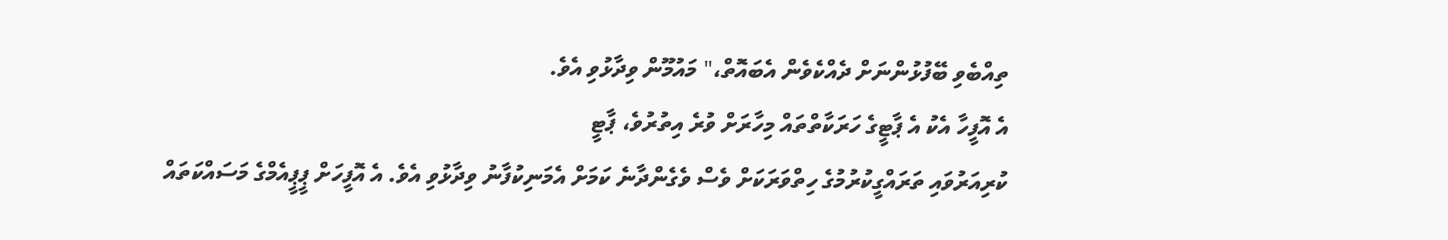ތިއްބެވި ބޭފުޅުންނަށް ދެއްކެވެން އެބައޮތް،" މައުމޫން ވިދާޅުވި އެވެ.
އެ އޮފީހާ އެކު އެ ޕާޓީގެ ހަރަކާތްތައް މިހާރަށް ވުރެ އިތުރުވެ، ޕާޓީ
ކުރިއަރުވައި ތަރައްގީކުރުމުގެ ހިތްވަރަކަށް ވެސް ވެގެންދާނެ ކަމަށް އެމަނިކުފާނު ވިދާޅުވި އެވެ. އެ އޮފީހަށް ޕީޕީއެމްގެ މަސައްކަތައް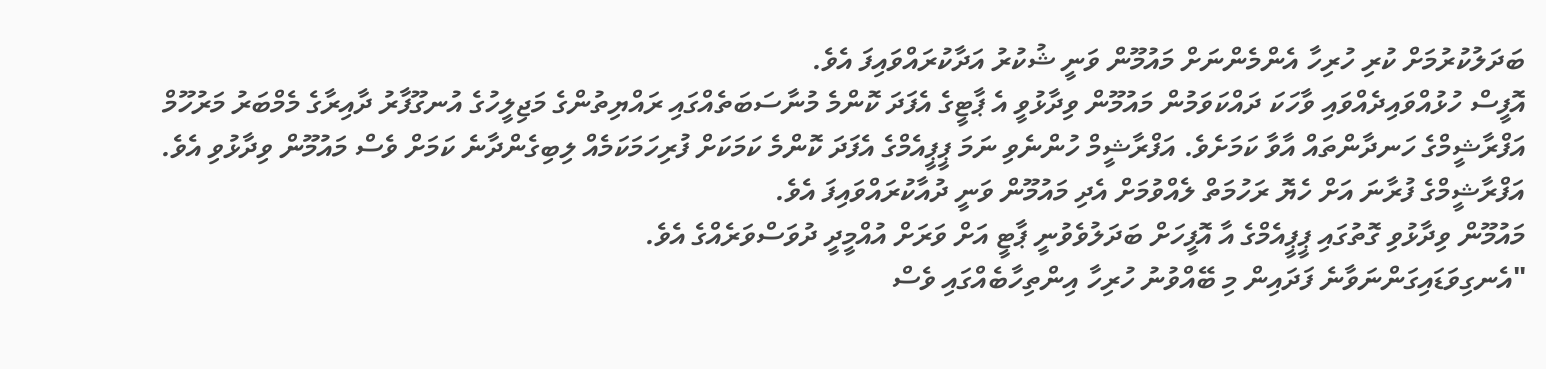ބަދަލުކުރުމަށް ކުރި ހުރިހާ އެންމެންނަށް މައުމޫން ވަނީ ޝުކުރު އަދާކުރައްވައިފަ އެވެ.
އޮފީސް ހުޅުއްވައިދެއްވައި ވާހަކަ ދައްކަވަމުން މައުމޫން ވިދާޅުވީ އެ ޕާޓީގެ އެފަދަ ކޮންމެ މުނާސަބަތެއްގައި ރައްޔިތުންގެ މަޖިލީހުގެ އުނގޫފާރު ދާއިރާގެ މެމްބަރު މަރުހޫމް އަފްރާޝީމްގެ ހަނދާންތައް އާވާ ކަމަށެވެ. އަފްރާޝީމް ހުންނެވި ނަމަ ޕީޕީއެމްގެ އެފަދަ ކޮންމެ ކަމަކަށް ފުރިހަމަކަމެއް ލިބިގެންދާނެ ކަމަށް ވެސް މައުމޫން ވިދާޅުވި އެވެ. އަފްރާޝީމްގެ ފުރާނަ އަށް ހެޔޮ ރަހުމަތް ލެއްވުމަށް އެދި މައުމޫން ވަނީ ދުއާކުރައްވައިފަ އެވެ.
މައުމޫން ވިދާޅުވި ގޮތުގައި ޕީޕީއެމްގެ އާ އޮފީހަށް ބަދަލުވެވުނީ ޕާޓީ އަށް ވަރަށް އުއްމީދީ ދުވަސްވަރެއްގެ އެވެ.
"އެނގިވަޑައިގަންނަވާނެ ފަދައިން މި ބޭއްވުނު ހުރިހާ އިންތިހާބެއްގައި ވެސް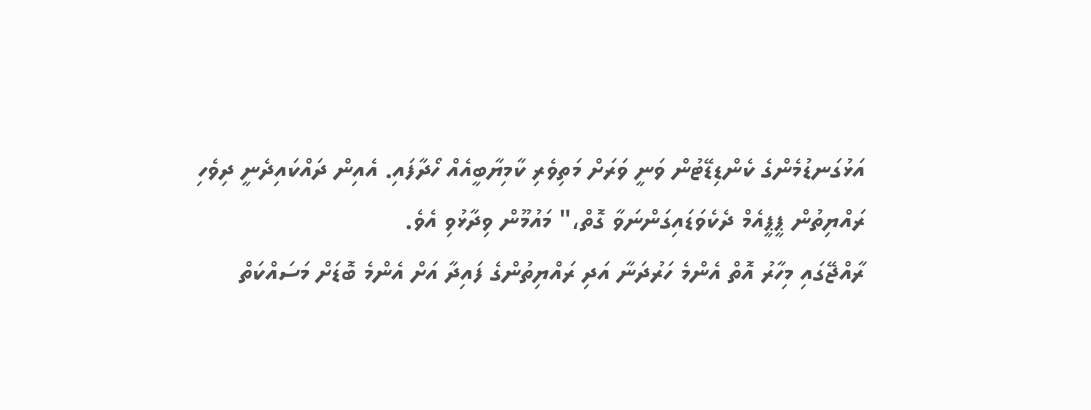އަޅުގަނޑުމެންގެ ކެންޑިޑޭޓުން ވަނީ ވަރަށް މަތިވެރި ކާމިޔާބީއެއް ހޯދާފައި. އެއިން ދައްކައިދެނީ ދިވެހި ރައްޔިތުން ޕީޕީއެމް ދެކެވަޑައިގަންނަވާ ގޮތް،" މައުމޫން ވިދާޅުވި އެވެ.
ރާއްޖޭގައި މިހާރު އޮތް އެންމެ ހަރުދަނާ އަދި ރައްޔިތުންގެ ފައިދާ އަށް އެންމެ ބޮޑަށް މަސައްކަތް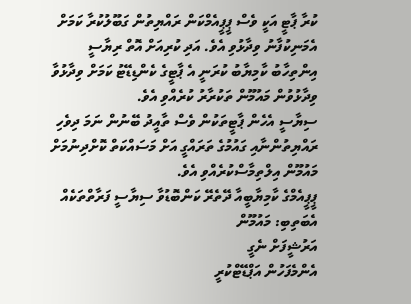ކުރާ ޕާޓީ އަކީ ވެސް ޕީޕީއެމްކަން ރައްޔިތުން ގަބޫލުކުރާ ކަމަށް އެމަނިކުފާނު ވިދާޅުވި އެވެ. އަދި ކުރިއަށް އޮތް ރިޔާސީ އިންތިހާބު ކާމިޔާބު ކުރަނީ އެ ޕާޓީގެ ކެންޑިޑޭޓު ކަމަށް ވިދާޅުވާ ވިދާޅުވުން މައުމޫން ތަކުރާރު ކުރެއްވި އެވެ.
ސިޔާސީ އެހެން ޕާޓީތަކުން ވެސް ތާއީދު ބޭނުން ނަމަ ދިވެހި ރައްޔިތުންނާއި ގައުމުގެ ތަރައްގީ އަށް މަސައްކަތް ކޮށްދިނުމަށް މައުމޫން އިލްތިމާސްކުރެއްވި އެވެ.
ޕީޕީއެމްގެ ކާމިޔާބީއާ ދޭތެރޭ ކަންބޮޑުވާ ސިޔާސީ ފަރާތްތަކެއް އެބަތިބި: މައުމޫން
އަރުޝީފަށް ނެގީ
އެންމެފަހުން އަޕްޑޭޓްކުރީ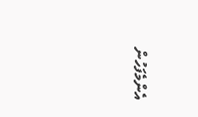އެންމެފަހުން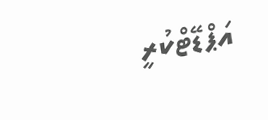އަޕްޑޭޓްކުރީ